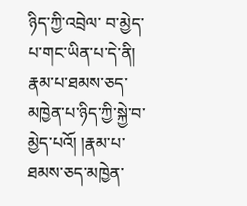ཉིད་ཀྱི་འབྲེལ་ བ་མྱེད་པ་གང་ཡིན་པ་དེ་ནི། རྣམ་པ་ཐམས་ཅད་མཁྱེན་པ་ཉིད་ཀྱི་སྐྱེ་བ་མྱེད་པའོ། །རྣམ་པ་ཐམས་ཅད་མཁྱེན་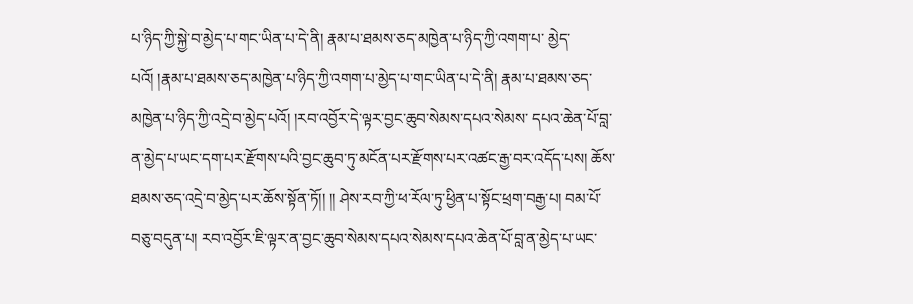པ་ཉིད་ཀྱི་སྐྱེ་བ་མྱེད་པ་གང་ཡིན་པ་དེ་ནི། རྣམ་པ་ཐམས་ཅད་མཁྱེན་པ་ཉིད་ཀྱི་འགག་པ་ མྱེད་པའོ། །རྣམ་པ་ཐམས་ཅད་མཁྱེན་པ་ཉིད་ཀྱི་འགག་པ་མྱེད་པ་གང་ཡིན་པ་དེ་ནི། རྣམ་པ་ཐམས་ཅད་མཁྱེན་པ་ཉིད་ཀྱི་འདྲེ་བ་མྱེད་པའོ། །རབ་འབྱོར་དེ་ལྟར་བྱང་ཆུབ་སེམས་དཔའ་སེམས་ དཔའ་ཆེན་པོ་བླ་ན་མྱེད་པ་ཡང་དག་པར་རྫོགས་པའི་བྱང་ཆུབ་ཏུ་མངོན་པར་རྫོགས་པར་འཚང་རྒྱ་བར་འདོད་པས། ཆོས་ཐམས་ཅད་འདྲེ་བ་མྱེད་པར་ཆོས་སྟོན་ཏོ།། །། ཤེས་རབ་ཀྱི་ཕ་རོལ་ཏུ་ཕྱིན་པ་སྟོང་ཕྲག་བརྒྱ་པ། བམ་པོ་བཅུ་བདུན་པ། རབ་འབྱོར་ཇི་ལྟར་ན་བྱང་ཆུབ་སེམས་དཔའ་སེམས་དཔའ་ཆེན་པོ་བླ་ན་མྱེད་པ་ཡང་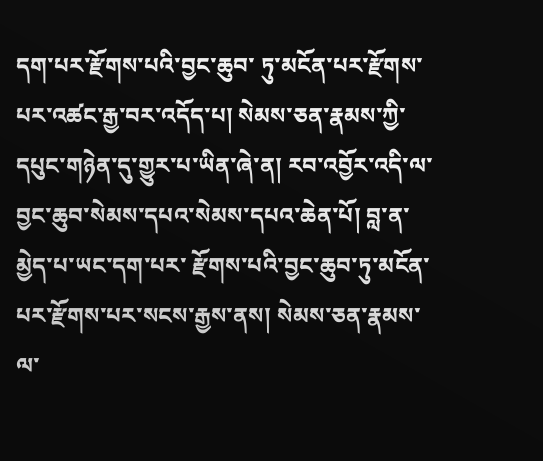དག་པར་རྫོགས་པའི་བྱང་ཆུབ་ ཏུ་མངོན་པར་རྫོགས་པར་འཚང་རྒྱ་བར་འདོད་པ། སེམས་ཅན་རྣམས་ཀྱི་དཔུང་གཉེན་དུ་གྱུར་པ་ཡིན་ཞེ་ན། རབ་འབྱོར་འདི་ལ་བྱང་ཆུབ་སེམས་དཔའ་སེམས་དཔའ་ཆེན་པོ། བླ་ན་མྱེད་པ་ཡང་དག་པར་ རྫོགས་པའི་བྱང་ཆུབ་ཏུ་མངོན་པར་རྫོགས་པར་སངས་རྒྱས་ནས། སེམས་ཅན་རྣམས་ལ་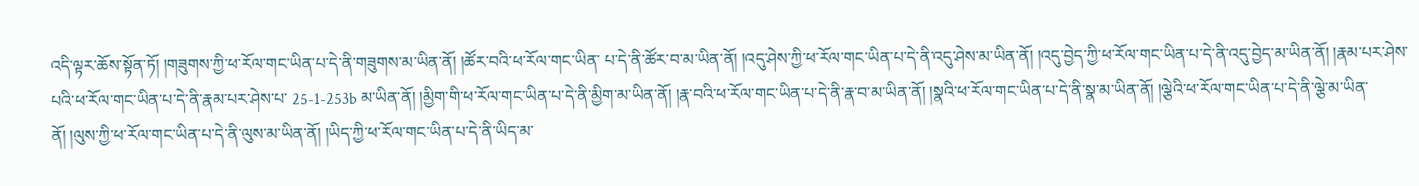འདི་ལྟར་ཆོས་སྟོན་ཏོ། །གཟུགས་ཀྱི་ཕ་རོལ་གང་ཡིན་པ་དེ་ནི་གཟུགས་མ་ཡིན་ནོ། །ཚོར་བའི་ཕ་རོལ་གང་ཡིན་ པ་དེ་ནི་ཚོར་བ་མ་ཡིན་ནོ། །འདུ་ཤེས་ཀྱི་ཕ་རོལ་གང་ཡིན་པ་དེ་ནི་འདུ་ཤེས་མ་ཡིན་ནོ། །འདུ་བྱེད་ཀྱི་ཕ་རོལ་གང་ཡིན་པ་དེ་ནི་འདུ་བྱེད་མ་ཡིན་ནོ། །རྣམ་པར་ཤེས་པའི་ཕ་རོལ་གང་ཡིན་པ་དེ་ནི་རྣམ་པར་ཤེས་པ་ 25-1-253b མ་ཡིན་ནོ། །མྱིག་གི་ཕ་རོལ་གང་ཡིན་པ་དེ་ནི་མྱིག་མ་ཡིན་ནོ། །རྣ་བའི་ཕ་རོལ་གང་ཡིན་པ་དེ་ནི་རྣ་བ་མ་ཡིན་ནོ། །སྣའི་ཕ་རོལ་གང་ཡིན་པ་དེ་ནི་སྣ་མ་ཡིན་ནོ། །ལྕེའི་ཕ་རོལ་གང་ཡིན་པ་དེ་ནི་ལྕེ་མ་ཡིན་ ནོ། །ལུས་ཀྱི་ཕ་རོལ་གང་ཡིན་པ་དེ་ནི་ལུས་མ་ཡིན་ནོ། །ཡིད་ཀྱི་ཕ་རོལ་གང་ཡིན་པ་དེ་ནི་ཡིད་མ་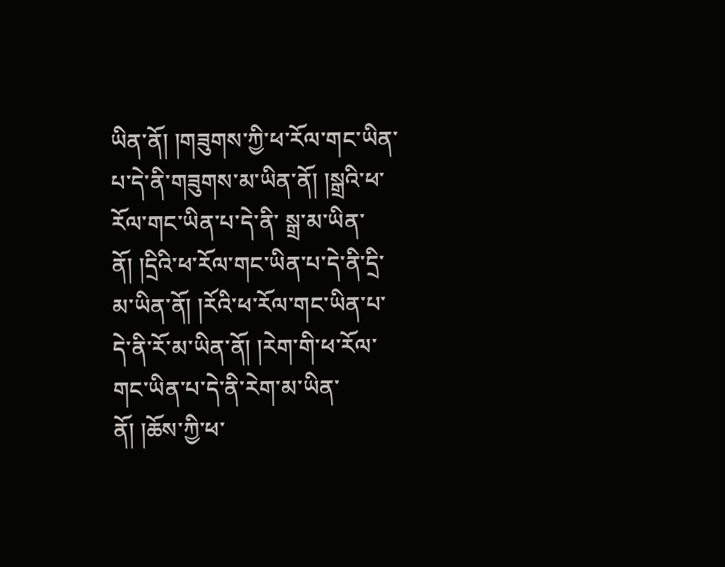ཡིན་ནོ། །གཟུགས་ཀྱི་ཕ་རོལ་གང་ཡིན་པ་དེ་ནི་གཟུགས་མ་ཡིན་ནོ། །སྒྲའི་ཕ་རོལ་གང་ཡིན་པ་དེ་ནི་ སྒྲ་མ་ཡིན་ནོ། །དྲིའི་ཕ་རོལ་གང་ཡིན་པ་དེ་ནི་དྲི་མ་ཡིན་ནོ། །རོའི་ཕ་རོལ་གང་ཡིན་པ་དེ་ནི་རོ་མ་ཡིན་ནོ། །རེག་གི་ཕ་རོལ་གང་ཡིན་པ་དེ་ནི་རེག་མ་ཡིན་ནོ། །ཆོས་ཀྱི་ཕ་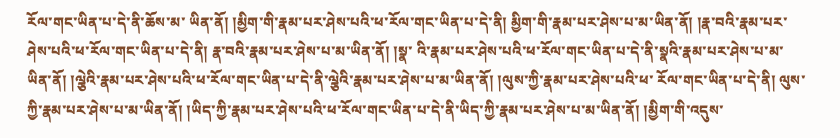རོལ་གང་ཡིན་པ་དེ་ནི་ཆོས་མ་ ཡིན་ནོ། །མྱིག་གི་རྣམ་པར་ཤེས་པའི་ཕ་རོལ་གང་ཡིན་པ་དེ་ནི། མྱིག་གི་རྣམ་པར་ཤེས་པ་མ་ཡིན་ནོ། །རྣ་བའི་རྣམ་པར་ཤེས་པའི་ཕ་རོལ་གང་ཡིན་པ་དེ་ནི། རྣ་བའི་རྣམ་པར་ཤེས་པ་མ་ཡིན་ནོ། །སྣ་ འི་རྣམ་པར་ཤེས་པའི་ཕ་རོལ་གང་ཡིན་པ་དེ་ནི་སྣའི་རྣམ་པར་ཤེས་པ་མ་ཡིན་ནོ། །ལྕེའི་རྣམ་པར་ཤེས་པའི་ཕ་རོལ་གང་ཡིན་པ་དེ་ནི་ལྕེའི་རྣམ་པར་ཤེས་པ་མ་ཡིན་ནོ། །ལུས་ཀྱི་རྣམ་པར་ཤེས་པའི་ཕ་ རོལ་གང་ཡིན་པ་དེ་ནི། ལུས་ཀྱི་རྣམ་པར་ཤེས་པ་མ་ཡིན་ནོ། །ཡིད་ཀྱི་རྣམ་པར་ཤེས་པའི་ཕ་རོལ་གང་ཡིན་པ་དེ་ནི་ཡིད་ཀྱི་རྣམ་པར་ཤེས་པ་མ་ཡིན་ནོ། །མྱིག་གི་འདུས་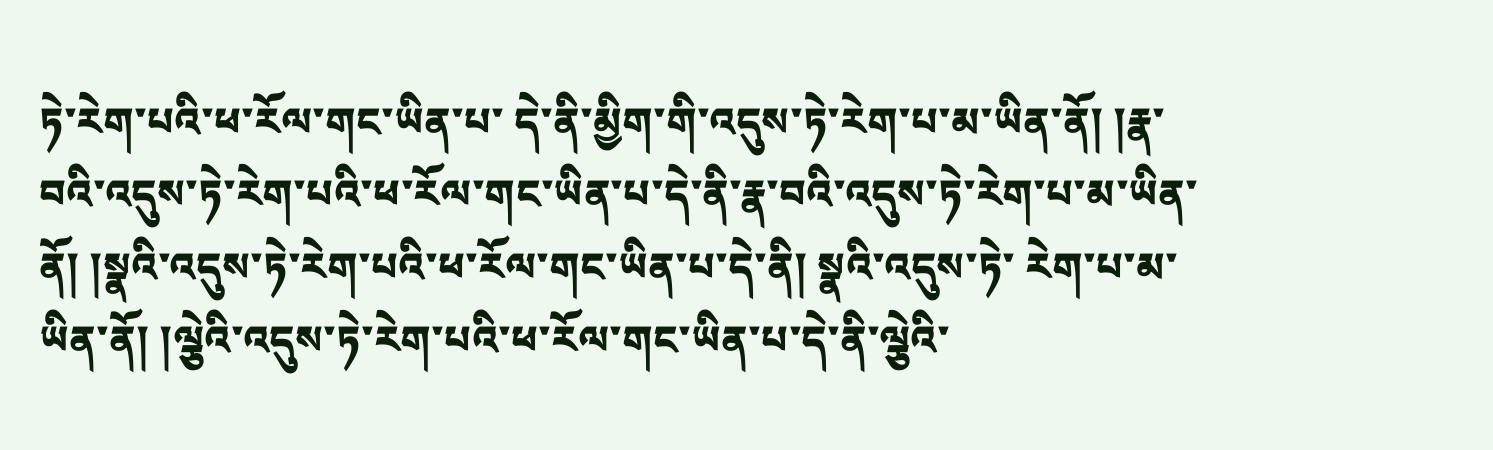ཏེ་རེག་པའི་ཕ་རོལ་གང་ཡིན་པ་ དེ་ནི་མྱིག་གི་འདུས་ཏེ་རེག་པ་མ་ཡིན་ནོ། །རྣ་བའི་འདུས་ཏེ་རེག་པའི་ཕ་རོལ་གང་ཡིན་པ་དེ་ནི་རྣ་བའི་འདུས་ཏེ་རེག་པ་མ་ཡིན་ནོ། །སྣའི་འདུས་ཏེ་རེག་པའི་ཕ་རོལ་གང་ཡིན་པ་དེ་ནི། སྣའི་འདུས་ཏེ་ རེག་པ་མ་ཡིན་ནོ། །ལྕེའི་འདུས་ཏེ་རེག་པའི་ཕ་རོལ་གང་ཡིན་པ་དེ་ནི་ལྕེའི་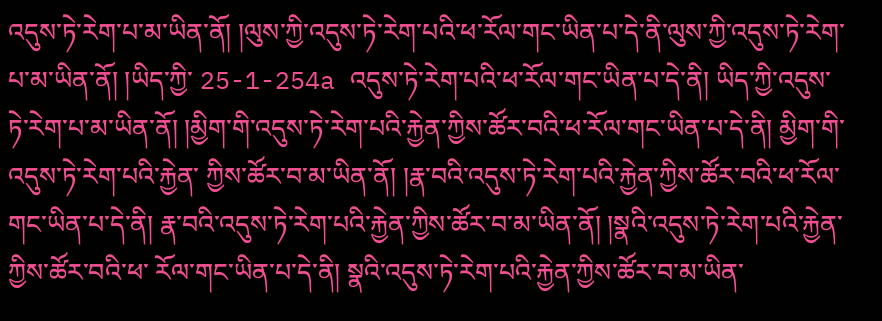འདུས་ཏེ་རེག་པ་མ་ཡིན་ནོ། །ལུས་ཀྱི་འདུས་ཏེ་རེག་པའི་ཕ་རོལ་གང་ཡིན་པ་དེ་ནི་ལུས་ཀྱི་འདུས་ཏེ་རེག་པ་མ་ཡིན་ནོ། །ཡིད་ཀྱི་ 25-1-254a འདུས་ཏེ་རེག་པའི་ཕ་རོལ་གང་ཡིན་པ་དེ་ནི། ཡིད་ཀྱི་འདུས་ཏེ་རེག་པ་མ་ཡིན་ནོ། །མྱིག་གི་འདུས་ཏེ་རེག་པའི་རྐྱེན་ཀྱིས་ཚོར་བའི་ཕ་རོལ་གང་ཡིན་པ་དེ་ནི། མྱིག་གི་འདུས་ཏེ་རེག་པའི་རྐྱེན་ ཀྱིས་ཚོར་བ་མ་ཡིན་ནོ། །རྣ་བའི་འདུས་ཏེ་རེག་པའི་རྐྱེན་ཀྱིས་ཚོར་བའི་ཕ་རོལ་གང་ཡིན་པ་དེ་ནི། རྣ་བའི་འདུས་ཏེ་རེག་པའི་རྐྱེན་ཀྱིས་ཚོར་བ་མ་ཡིན་ནོ། །སྣའི་འདུས་ཏེ་རེག་པའི་རྐྱེན་ཀྱིས་ཚོར་བའི་ཕ་ རོལ་གང་ཡིན་པ་དེ་ནི། སྣའི་འདུས་ཏེ་རེག་པའི་རྐྱེན་ཀྱིས་ཚོར་བ་མ་ཡིན་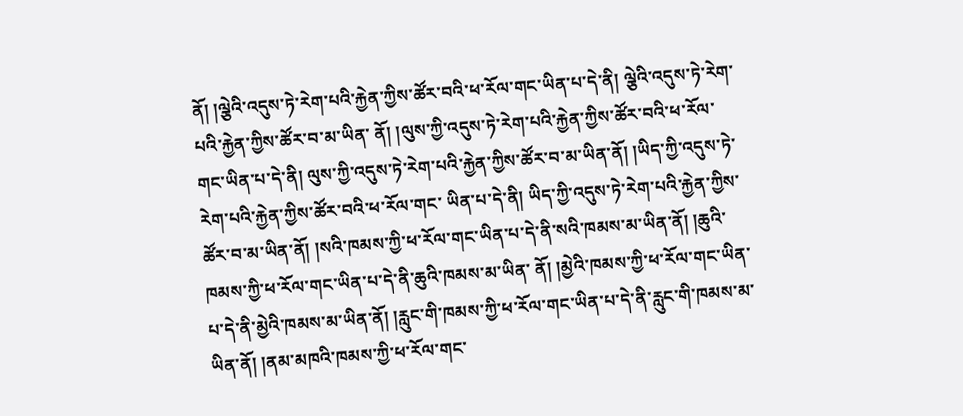ནོ། །ལྕེའི་འདུས་ཏེ་རེག་པའི་རྐྱེན་ཀྱིས་ཚོར་བའི་ཕ་རོལ་གང་ཡིན་པ་དེ་ནི། ལྕེའི་འདུས་ཏེ་རེག་པའི་རྐྱེན་ཀྱིས་ཚོར་བ་མ་ཡིན་ ནོ། །ལུས་ཀྱི་འདུས་ཏེ་རེག་པའི་རྐྱེན་ཀྱིས་ཚོར་བའི་ཕ་རོལ་གང་ཡིན་པ་དེ་ནི། ལུས་ཀྱི་འདུས་ཏེ་རེག་པའི་རྐྱེན་ཀྱིས་ཚོར་བ་མ་ཡིན་ནོ། །ཡིད་ཀྱི་འདུས་ཏེ་རེག་པའི་རྐྱེན་ཀྱིས་ཚོར་བའི་ཕ་རོལ་གང་ ཡིན་པ་དེ་ནི། ཡིད་ཀྱི་འདུས་ཏེ་རེག་པའི་རྐྱེན་ཀྱིས་ཚོར་བ་མ་ཡིན་ནོ། །སའི་ཁམས་ཀྱི་ཕ་རོལ་གང་ཡིན་པ་དེ་ནི་སའི་ཁམས་མ་ཡིན་ནོ། །ཆུའི་ཁམས་ཀྱི་ཕ་རོལ་གང་ཡིན་པ་དེ་ནི་ཆུའི་ཁམས་མ་ཡིན་ ནོ། །མྱེའི་ཁམས་ཀྱི་ཕ་རོལ་གང་ཡིན་པ་དེ་ནི་མྱེའི་ཁམས་མ་ཡིན་ནོ། །རླུང་གི་ཁམས་ཀྱི་ཕ་རོལ་གང་ཡིན་པ་དེ་ནི་རླུང་གི་ཁམས་མ་ཡིན་ནོ། །ནམ་མཁའི་ཁམས་ཀྱི་ཕ་རོལ་གང་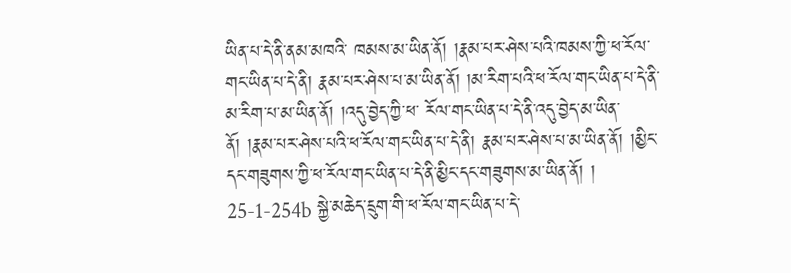ཡིན་པ་དེ་ནི་ནམ་མཁའི་ ཁམས་མ་ཡིན་ནོ། །རྣམ་པར་ཤེས་པའི་ཁམས་ཀྱི་ཕ་རོལ་གང་ཡིན་པ་དེ་ནི། རྣམ་པར་ཤེས་པ་མ་ཡིན་ནོ། །མ་རིག་པའི་ཕ་རོལ་གང་ཡིན་པ་དེ་ནི་མ་རིག་པ་མ་ཡིན་ནོ། །འདུ་བྱེད་ཀྱི་ཕ་ རོལ་གང་ཡིན་པ་དེ་ནི་འདུ་བྱེད་མ་ཡིན་ནོ། །རྣམ་པར་ཤེས་པའི་ཕ་རོལ་གང་ཡིན་པ་དེ་ནི། རྣམ་པར་ཤེས་པ་མ་ཡིན་ནོ། །མྱིང་དང་གཟུགས་ཀྱི་ཕ་རོལ་གང་ཡིན་པ་དེ་ནི་མྱིང་དང་གཟུགས་མ་ཡིན་ནོ། ། 25-1-254b སྐྱེ་མཆེད་དྲུག་གི་ཕ་རོལ་གང་ཡིན་པ་དེ་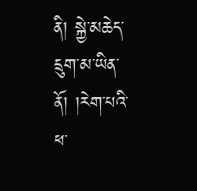ནི། སྐྱེ་མཆེད་དྲུག་མ་ཡིན་ནོ། །རེག་པའི་ཕ་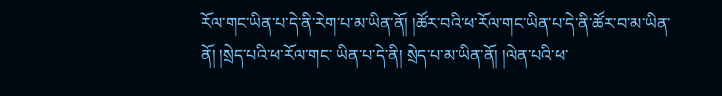རོལ་གང་ཡིན་པ་དེ་ནི་རེག་པ་མ་ཡིན་ནོ། །ཚོར་བའི་ཕ་རོལ་གང་ཡིན་པ་དེ་ནི་ཚོར་བ་མ་ཡིན་ནོ། །སྲེད་པའི་ཕ་རོལ་གང་ ཡིན་པ་དེ་ནི། སྲེད་པ་མ་ཡིན་ནོ། །ལེན་པའི་ཕ་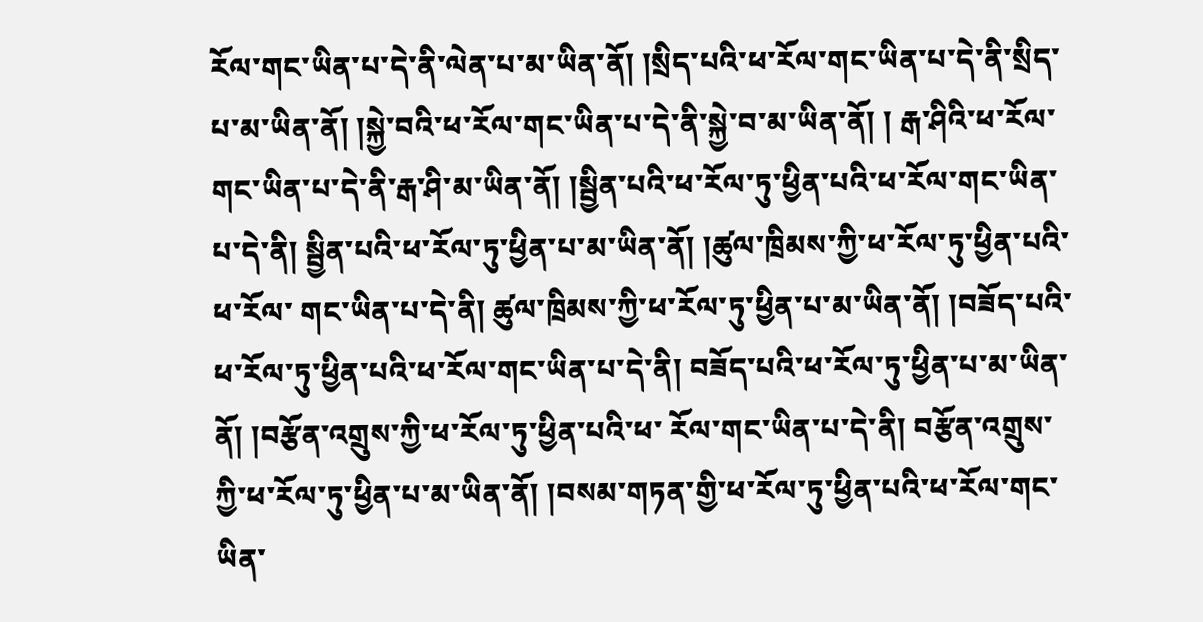རོལ་གང་ཡིན་པ་དེ་ནི་ལེན་པ་མ་ཡིན་ནོ། །སྲིད་པའི་ཕ་རོལ་གང་ཡིན་པ་དེ་ནི་སྲིད་པ་མ་ཡིན་ནོ། །སྐྱེ་བའི་ཕ་རོལ་གང་ཡིན་པ་དེ་ནི་སྐྱེ་བ་མ་ཡིན་ནོ། ། རྒ་ཤིའི་ཕ་རོལ་གང་ཡིན་པ་དེ་ནི་རྒ་ཤི་མ་ཡིན་ནོ། །སྦྱིན་པའི་ཕ་རོལ་ཏུ་ཕྱིན་པའི་ཕ་རོལ་གང་ཡིན་པ་དེ་ནི། སྦྱིན་པའི་ཕ་རོལ་ཏུ་ཕྱིན་པ་མ་ཡིན་ནོ། །ཚུལ་ཁྲིམས་ཀྱི་ཕ་རོལ་ཏུ་ཕྱིན་པའི་ཕ་རོལ་ གང་ཡིན་པ་དེ་ནི། ཚུལ་ཁྲིམས་ཀྱི་ཕ་རོལ་ཏུ་ཕྱིན་པ་མ་ཡིན་ནོ། །བཟོད་པའི་ཕ་རོལ་ཏུ་ཕྱིན་པའི་ཕ་རོལ་གང་ཡིན་པ་དེ་ནི། བཟོད་པའི་ཕ་རོལ་ཏུ་ཕྱིན་པ་མ་ཡིན་ནོ། །བརྩོན་འགྲུས་ཀྱི་ཕ་རོལ་ཏུ་ཕྱིན་པའི་ཕ་ རོལ་གང་ཡིན་པ་དེ་ནི། བརྩོན་འགྲུས་ཀྱི་ཕ་རོལ་ཏུ་ཕྱིན་པ་མ་ཡིན་ནོ། །བསམ་གཏན་གྱི་ཕ་རོལ་ཏུ་ཕྱིན་པའི་ཕ་རོལ་གང་ཡིན་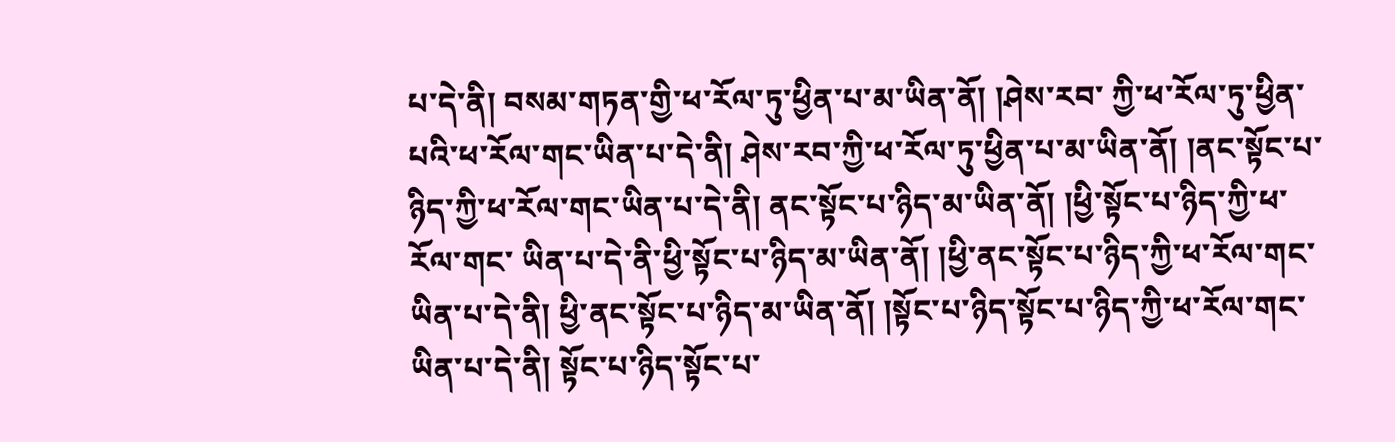པ་དེ་ནི། བསམ་གཏན་གྱི་ཕ་རོལ་ཏུ་ཕྱིན་པ་མ་ཡིན་ནོ། །ཤེས་རབ་ ཀྱི་ཕ་རོལ་ཏུ་ཕྱིན་པའི་ཕ་རོལ་གང་ཡིན་པ་དེ་ནི། ཤེས་རབ་ཀྱི་ཕ་རོལ་ཏུ་ཕྱིན་པ་མ་ཡིན་ནོ། །ནང་སྟོང་པ་ཉིད་ཀྱི་ཕ་རོལ་གང་ཡིན་པ་དེ་ནི། ནང་སྟོང་པ་ཉིད་མ་ཡིན་ནོ། །ཕྱི་སྟོང་པ་ཉིད་ཀྱི་ཕ་རོལ་གང་ ཡིན་པ་དེ་ནི་ཕྱི་སྟོང་པ་ཉིད་མ་ཡིན་ནོ། །ཕྱི་ནང་སྟོང་པ་ཉིད་ཀྱི་ཕ་རོལ་གང་ཡིན་པ་དེ་ནི། ཕྱི་ནང་སྟོང་པ་ཉིད་མ་ཡིན་ནོ། །སྟོང་པ་ཉིད་སྟོང་པ་ཉིད་ཀྱི་ཕ་རོལ་གང་ཡིན་པ་དེ་ནི། སྟོང་པ་ཉིད་སྟོང་པ་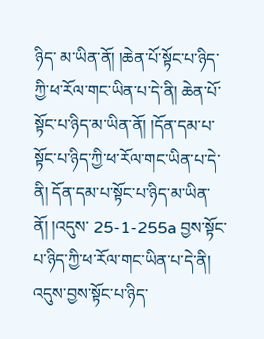ཉིད་ མ་ཡིན་ནོ། །ཆེན་པོ་སྟོང་པ་ཉིད་ཀྱི་ཕ་རོལ་གང་ཡིན་པ་དེ་ནི། ཆེན་པོ་སྟོང་པ་ཉིད་མ་ཡིན་ནོ། །དོན་དམ་པ་སྟོང་པ་ཉིད་ཀྱི་ཕ་རོལ་གང་ཡིན་པ་དེ་ནི། དོན་དམ་པ་སྟོང་པ་ཉིད་མ་ཡིན་ནོ། །འདུས་ 25-1-255a བྱས་སྟོང་པ་ཉིད་ཀྱི་ཕ་རོལ་གང་ཡིན་པ་དེ་ནི། འདུས་བྱས་སྟོང་པ་ཉིད་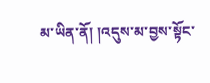མ་ཡིན་ནོ། །འདུས་མ་བྱས་སྟོང་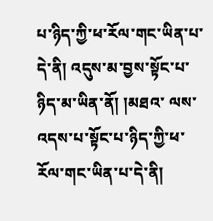པ་ཉིད་ཀྱི་ཕ་རོལ་གང་ཡིན་པ་དེ་ནི། འདུས་མ་བྱས་སྟོང་པ་ཉིད་མ་ཡིན་ནོ། །མཐའ་ ལས་འདས་པ་སྟོང་པ་ཉིད་ཀྱི་ཕ་རོལ་གང་ཡིན་པ་དེ་ནི།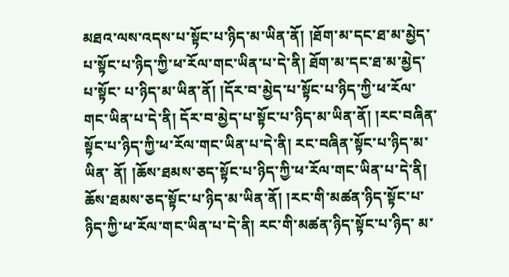མཐའ་ལས་འདས་པ་སྟོང་པ་ཉིད་མ་ཡིན་ནོ། །ཐོག་མ་དང་ཐ་མ་མྱེད་པ་སྟོང་པ་ཉིད་ཀྱི་ཕ་རོལ་གང་ཡིན་པ་དེ་ནི། ཐོག་མ་དང་ཐ་མ་མྱེད་པ་སྟོང་ པ་ཉིད་མ་ཡིན་ནོ། །དོར་བ་མྱེད་པ་སྟོང་པ་ཉིད་ཀྱི་ཕ་རོལ་གང་ཡིན་པ་དེ་ནི། དོར་བ་མྱེད་པ་སྟོང་པ་ཉིད་མ་ཡིན་ནོ། །རང་བཞིན་སྟོང་པ་ཉིད་ཀྱི་ཕ་རོལ་གང་ཡིན་པ་དེ་ནི། རང་བཞིན་སྟོང་པ་ཉིད་མ་ཡིན་ ནོ། །ཆོས་ཐམས་ཅད་སྟོང་པ་ཉིད་ཀྱི་ཕ་རོལ་གང་ཡིན་པ་དེ་ནི། ཆོས་ཐམས་ཅད་སྟོང་པ་ཉིད་མ་ཡིན་ནོ། །རང་གི་མཚན་ཉིད་སྟོང་པ་ཉིད་ཀྱི་ཕ་རོལ་གང་ཡིན་པ་དེ་ནི། རང་གི་མཚན་ཉིད་སྟོང་པ་ཉིད་ མ་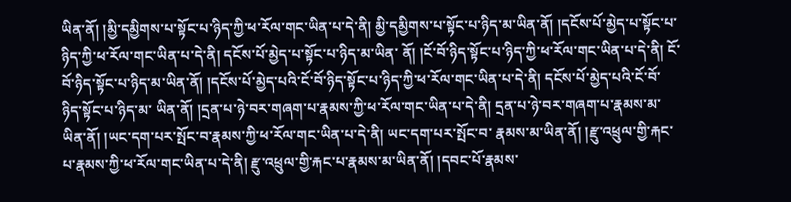ཡིན་ནོ། །མྱི་དམྱིགས་པ་སྟོང་པ་ཉིད་ཀྱི་ཕ་རོལ་གང་ཡིན་པ་དེ་ནི། མྱི་དམྱིགས་པ་སྟོང་པ་ཉིད་མ་ཡིན་ནོ། །དངོས་པོ་མྱེད་པ་སྟོང་པ་ཉིད་ཀྱི་ཕ་རོལ་གང་ཡིན་པ་དེ་ནི། དངོས་པོ་མྱེད་པ་སྟོང་པ་ཉིད་མ་ཡིན་ ནོ། །ངོ་བོ་ཉིད་སྟོང་པ་ཉིད་ཀྱི་ཕ་རོལ་གང་ཡིན་པ་དེ་ནི། ངོ་བོ་ཉིད་སྟོང་པ་ཉིད་མ་ཡིན་ནོ། །དངོས་པོ་མྱེད་པའི་ངོ་བོ་ཉིད་སྟོང་པ་ཉིད་ཀྱི་ཕ་རོལ་གང་ཡིན་པ་དེ་ནི། དངོས་པོ་མྱེད་པའི་ངོ་བོ་ཉིད་སྟོང་པ་ཉིད་མ་ ཡིན་ནོ། །དྲན་པ་ཉེ་བར་གཞག་པ་རྣམས་ཀྱི་ཕ་རོལ་གང་ཡིན་པ་དེ་ནི། དྲན་པ་ཉེ་བར་གཞག་པ་རྣམས་མ་ཡིན་ནོ། །ཡང་དག་པར་སྤོང་བ་རྣམས་ཀྱི་ཕ་རོལ་གང་ཡིན་པ་དེ་ནི། ཡང་དག་པར་སྤོང་བ་ རྣམས་མ་ཡིན་ནོ། །རྫུ་འཕྲུལ་གྱི་རྐང་པ་རྣམས་ཀྱི་ཕ་རོལ་གང་ཡིན་པ་དེ་ནི། རྫུ་འཕྲུལ་གྱི་རྐང་པ་རྣམས་མ་ཡིན་ནོ། །དབང་པོ་རྣམས་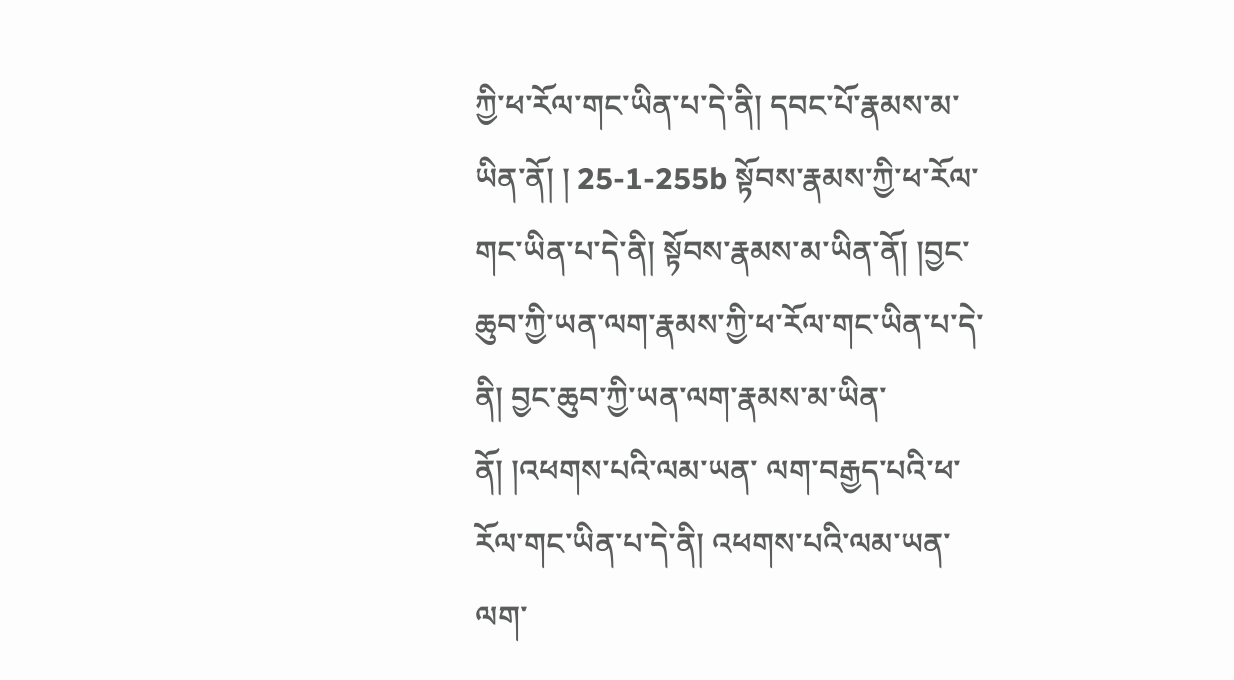ཀྱི་ཕ་རོལ་གང་ཡིན་པ་དེ་ནི། དབང་པོ་རྣམས་མ་ཡིན་ནོ། ། 25-1-255b སྟོབས་རྣམས་ཀྱི་ཕ་རོལ་གང་ཡིན་པ་དེ་ནི། སྟོབས་རྣམས་མ་ཡིན་ནོ། །བྱང་ཆུབ་ཀྱི་ཡན་ལག་རྣམས་ཀྱི་ཕ་རོལ་གང་ཡིན་པ་དེ་ནི། བྱང་ཆུབ་ཀྱི་ཡན་ལག་རྣམས་མ་ཡིན་ནོ། །འཕགས་པའི་ལམ་ཡན་ ལག་བརྒྱད་པའི་ཕ་རོལ་གང་ཡིན་པ་དེ་ནི། འཕགས་པའི་ལམ་ཡན་ལག་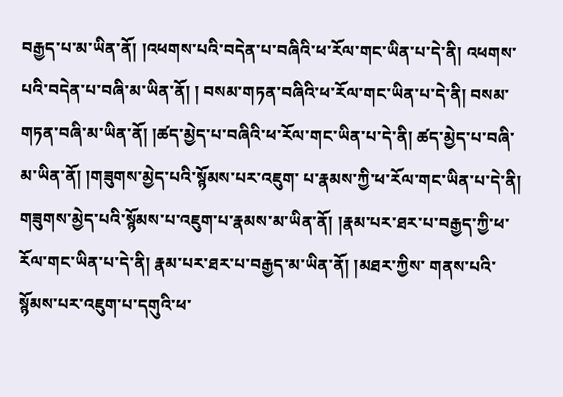བརྒྱད་པ་མ་ཡིན་ནོ། །འཕགས་པའི་བདེན་པ་བཞིའི་ཕ་རོལ་གང་ཡིན་པ་དེ་ནི། འཕགས་པའི་བདེན་པ་བཞི་མ་ཡིན་ནོ། ། བསམ་གཏན་བཞིའི་ཕ་རོལ་གང་ཡིན་པ་དེ་ནི། བསམ་གཏན་བཞི་མ་ཡིན་ནོ། །ཚད་མྱེད་པ་བཞིའི་ཕ་རོལ་གང་ཡིན་པ་དེ་ནི། ཚད་མྱེད་པ་བཞི་མ་ཡིན་ནོ། །གཟུགས་མྱེད་པའི་སྙོམས་པར་འཇུག་ པ་རྣམས་ཀྱི་ཕ་རོལ་གང་ཡིན་པ་དེ་ནི། གཟུགས་མྱེད་པའི་སྙོམས་པ་འཇུག་པ་རྣམས་མ་ཡིན་ནོ། །རྣམ་པར་ཐར་པ་བརྒྱད་ཀྱི་ཕ་རོལ་གང་ཡིན་པ་དེ་ནི། རྣམ་པར་ཐར་པ་བརྒྱད་མ་ཡིན་ནོ། །མཐར་ཀྱིས་ གནས་པའི་སྙོམས་པར་འཇུག་པ་དགུའི་ཕ་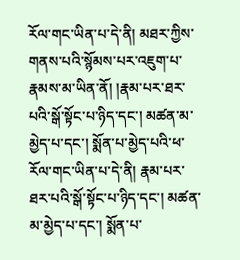རོལ་གང་ཡིན་པ་དེ་ནི། མཐར་ཀྱིས་གནས་པའི་སྙོམས་པར་འཇུག་པ་རྣམས་མ་ཡིན་ནོ། །རྣམ་པར་ཐར་པའི་སྒོ་སྟོང་པ་ཉིད་དང་། མཚན་མ་མྱེད་པ་དང་། སྨོན་པ་མྱེད་པའི་ཕ་རོལ་གང་ཡིན་པ་དེ་ནི། རྣམ་པར་ཐར་པའི་སྒོ་སྟོང་པ་ཉིད་དང་། མཚན་མ་མྱེད་པ་དང་། སྨོན་པ་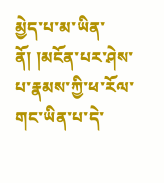མྱེད་པ་མ་ཡིན་ནོ། །མངོན་པར་ཤེས་པ་རྣམས་ཀྱི་ཕ་རོལ་གང་ཡིན་པ་དེ་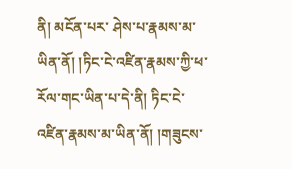ནི། མངོན་པར་ ཤེས་པ་རྣམས་མ་ཡིན་ནོ། །ཏིང་ངེ་འཛིན་རྣམས་ཀྱི་ཕ་རོལ་གང་ཡིན་པ་དེ་ནི། ཏིང་ངེ་འཛིན་རྣམས་མ་ཡིན་ནོ། །གཟུངས་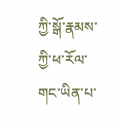ཀྱི་སྒོ་རྣམས་ཀྱི་ཕ་རོལ་གང་ཡིན་པ་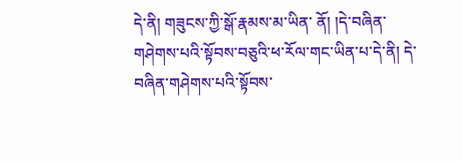དེ་ནི། གཟུངས་ཀྱི་སྒོ་རྣམས་མ་ཡིན་ ནོ། །དེ་བཞིན་གཤེགས་པའི་སྟོབས་བཅུའི་ཕ་རོལ་གང་ཡིན་པ་དེ་ནི། དེ་བཞིན་གཤེགས་པའི་སྟོབས་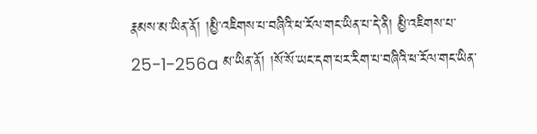རྣམས་མ་ཡིན་ནོ། །མྱི་འཇིགས་པ་བཞིའི་ཕ་རོལ་གང་ཡིན་པ་དེ་ནི། མྱི་འཇིགས་པ་ 25-1-256a མ་ཡིན་ནོ། །སོ་སོ་ཡང་དག་པར་རིག་པ་བཞིའི་ཕ་རོལ་གང་ཡིན་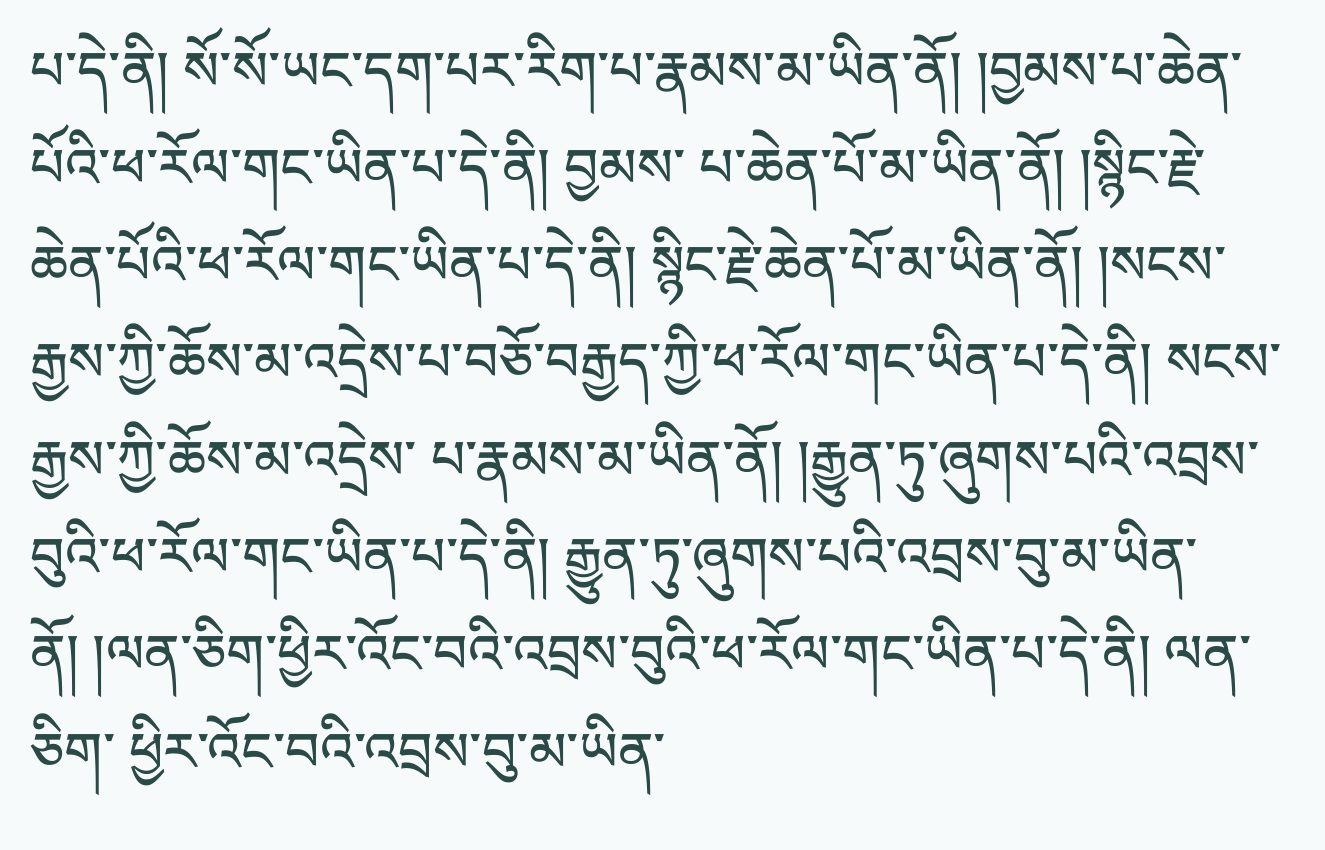པ་དེ་ནི། སོ་སོ་ཡང་དག་པར་རིག་པ་རྣམས་མ་ཡིན་ནོ། །བྱམས་པ་ཆེན་པོའི་ཕ་རོལ་གང་ཡིན་པ་དེ་ནི། བྱམས་ པ་ཆེན་པོ་མ་ཡིན་ནོ། །སྙིང་རྗེ་ཆེན་པོའི་ཕ་རོལ་གང་ཡིན་པ་དེ་ནི། སྙིང་རྗེ་ཆེན་པོ་མ་ཡིན་ནོ། །སངས་རྒྱས་ཀྱི་ཆོས་མ་འདྲེས་པ་བཅོ་བརྒྱད་ཀྱི་ཕ་རོལ་གང་ཡིན་པ་དེ་ནི། སངས་རྒྱས་ཀྱི་ཆོས་མ་འདྲེས་ པ་རྣམས་མ་ཡིན་ནོ། །རྒྱུན་ཏུ་ཞུགས་པའི་འབྲས་བུའི་ཕ་རོལ་གང་ཡིན་པ་དེ་ནི། རྒྱུན་ཏུ་ཞུགས་པའི་འབྲས་བུ་མ་ཡིན་ནོ། །ལན་ཅིག་ཕྱིར་འོང་བའི་འབྲས་བུའི་ཕ་རོལ་གང་ཡིན་པ་དེ་ནི། ལན་ཅིག་ ཕྱིར་འོང་བའི་འབྲས་བུ་མ་ཡིན་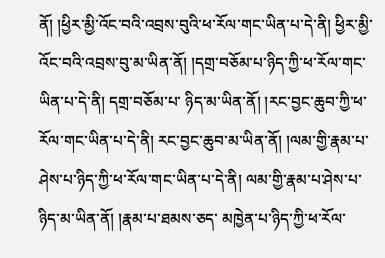ནོ། །ཕྱིར་མྱི་འོང་བའི་འབྲས་བུའི་ཕ་རོལ་གང་ཡིན་པ་དེ་ནི། ཕྱིར་མྱི་འོང་བའི་འབྲས་བུ་མ་ཡིན་ནོ། །དགྲ་བཅོམ་པ་ཉིད་ཀྱི་ཕ་རོལ་གང་ཡིན་པ་དེ་ནི། དགྲ་བཅོམ་པ་ ཉིད་མ་ཡིན་ནོ། །རང་བྱང་ཆུབ་ཀྱི་ཕ་རོལ་གང་ཡིན་པ་དེ་ནི། རང་བྱང་ཆུབ་མ་ཡིན་ནོ། །ལམ་གྱི་རྣམ་པ་ཤེས་པ་ཉིད་ཀྱི་ཕ་རོལ་གང་ཡིན་པ་དེ་ནི། ལམ་གྱི་རྣམ་པ་ཤེས་པ་ཉིད་མ་ཡིན་ནོ། །རྣམ་པ་ཐམས་ཅད་ མཁྱེན་པ་ཉིད་ཀྱི་ཕ་རོལ་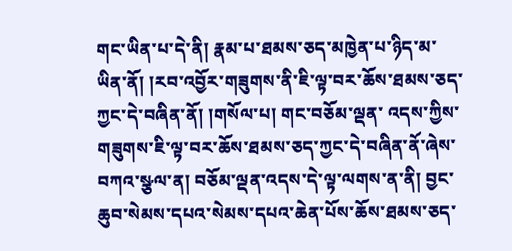གང་ཡིན་པ་དེ་ནི། རྣམ་པ་ཐམས་ཅད་མཁྱེན་པ་ཉིད་མ་ཡིན་ནོ། །རབ་འབྱོར་གཟུགས་ནི་ཇི་ལྟ་བར་ཆོས་ཐམས་ཅད་ཀྱང་དེ་བཞིན་ནོ། །གསོལ་པ། གང་བཅོམ་ལྡན་ འདས་ཀྱིས་གཟུགས་ཇི་ལྟ་བར་ཆོས་ཐམས་ཅད་ཀྱང་དེ་བཞིན་ནོ་ཞེས་བཀའ་སྩལ་ན། བཅོམ་ལྡན་འདས་དེ་ལྟ་ལགས་ན་ནི། བྱང་ཆུབ་སེམས་དཔའ་སེམས་དཔའ་ཆེན་པོས་ཆོས་ཐམས་ཅད་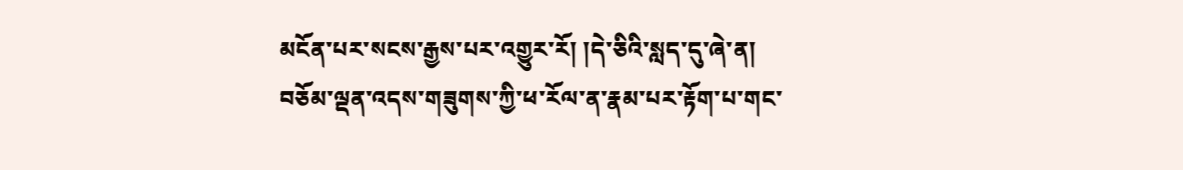མངོན་པར་སངས་རྒྱས་པར་འགྱུར་རོ། །དེ་ཅིའི་སླད་དུ་ཞེ་ན། བཅོམ་ལྡན་འདས་གཟུགས་ཀྱི་ཕ་རོལ་ན་རྣམ་པར་རྟོག་པ་གང་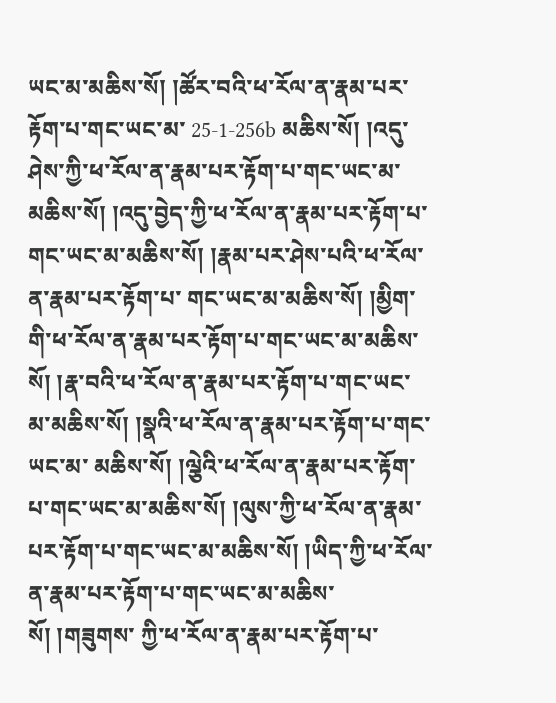ཡང་མ་མཆིས་སོ། །ཚོར་བའི་ཕ་རོལ་ན་རྣམ་པར་རྟོག་པ་གང་ཡང་མ་ 25-1-256b མཆིས་སོ། །འདུ་ཤེས་ཀྱི་ཕ་རོལ་ན་རྣམ་པར་རྟོག་པ་གང་ཡང་མ་མཆིས་སོ། །འདུ་བྱེད་ཀྱི་ཕ་རོལ་ན་རྣམ་པར་རྟོག་པ་གང་ཡང་མ་མཆིས་སོ། །རྣམ་པར་ཤེས་པའི་ཕ་རོལ་ན་རྣམ་པར་རྟོག་པ་ གང་ཡང་མ་མཆིས་སོ། །མྱིག་གི་ཕ་རོལ་ན་རྣམ་པར་རྟོག་པ་གང་ཡང་མ་མཆིས་སོ། །རྣ་བའི་ཕ་རོལ་ན་རྣམ་པར་རྟོག་པ་གང་ཡང་མ་མཆིས་སོ། །སྣའི་ཕ་རོལ་ན་རྣམ་པར་རྟོག་པ་གང་ཡང་མ་ མཆིས་སོ། །ལྕེའི་ཕ་རོལ་ན་རྣམ་པར་རྟོག་པ་གང་ཡང་མ་མཆིས་སོ། །ལུས་ཀྱི་ཕ་རོལ་ན་རྣམ་པར་རྟོག་པ་གང་ཡང་མ་མཆིས་སོ། །ཡིད་ཀྱི་ཕ་རོལ་ན་རྣམ་པར་རྟོག་པ་གང་ཡང་མ་མཆིས་སོ། །གཟུགས་ ཀྱི་ཕ་རོལ་ན་རྣམ་པར་རྟོག་པ་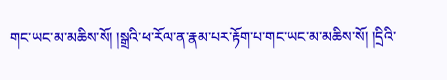གང་ཡང་མ་མཆིས་སོ། །སྒྲའི་ཕ་རོལ་ན་རྣམ་པར་རྟོག་པ་གང་ཡང་མ་མཆིས་སོ། །དྲིའི་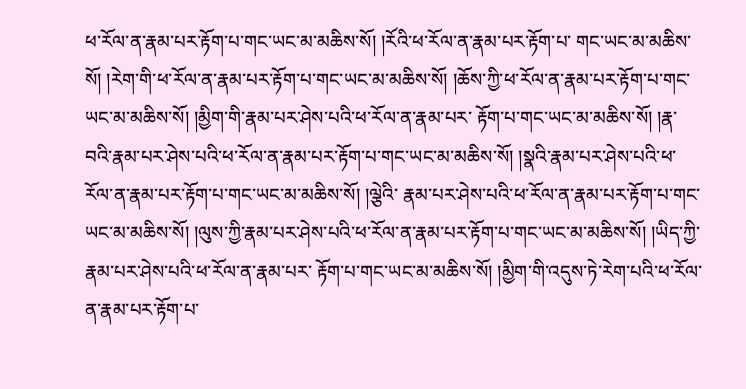ཕ་རོལ་ན་རྣམ་པར་རྟོག་པ་གང་ཡང་མ་མཆིས་སོ། །རོའི་ཕ་རོལ་ན་རྣམ་པར་རྟོག་པ་ གང་ཡང་མ་མཆིས་སོ། །རེག་གི་ཕ་རོལ་ན་རྣམ་པར་རྟོག་པ་གང་ཡང་མ་མཆིས་སོ། །ཆོས་ཀྱི་ཕ་རོལ་ན་རྣམ་པར་རྟོག་པ་གང་ཡང་མ་མཆིས་སོ། །མྱིག་གི་རྣམ་པར་ཤེས་པའི་ཕ་རོལ་ན་རྣམ་པར་ རྟོག་པ་གང་ཡང་མ་མཆིས་སོ། །རྣ་བའི་རྣམ་པར་ཤེས་པའི་ཕ་རོལ་ན་རྣམ་པར་རྟོག་པ་གང་ཡང་མ་མཆིས་སོ། །སྣའི་རྣམ་པར་ཤེས་པའི་ཕ་རོལ་ན་རྣམ་པར་རྟོག་པ་གང་ཡང་མ་མཆིས་སོ། །ལྕེའི་ རྣམ་པར་ཤེས་པའི་ཕ་རོལ་ན་རྣམ་པར་རྟོག་པ་གང་ཡང་མ་མཆིས་སོ། །ལུས་ཀྱི་རྣམ་པར་ཤེས་པའི་ཕ་རོལ་ན་རྣམ་པར་རྟོག་པ་གང་ཡང་མ་མཆིས་སོ། །ཡིད་ཀྱི་རྣམ་པར་ཤེས་པའི་ཕ་རོལ་ན་རྣམ་པར་ རྟོག་པ་གང་ཡང་མ་མཆིས་སོ། །མྱིག་གི་འདུས་ཏེ་རེག་པའི་ཕ་རོལ་ན་རྣམ་པར་རྟོག་པ་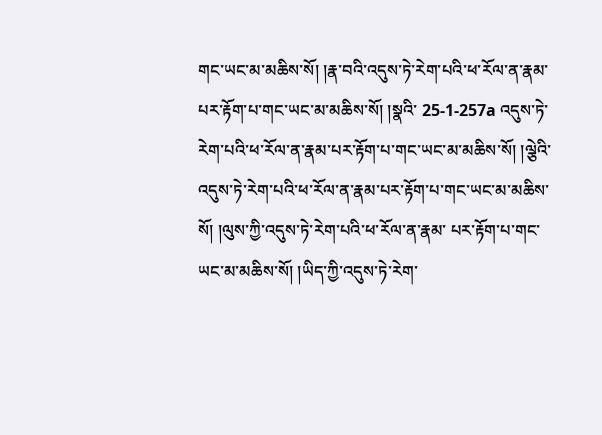གང་ཡང་མ་མཆིས་སོ། །རྣ་བའི་འདུས་ཏེ་རེག་པའི་ཕ་རོལ་ན་རྣམ་པར་རྟོག་པ་གང་ཡང་མ་མཆིས་སོ། །སྣའི་ 25-1-257a འདུས་ཏེ་རེག་པའི་ཕ་རོལ་ན་རྣམ་པར་རྟོག་པ་གང་ཡང་མ་མཆིས་སོ། །ལྕེའི་འདུས་ཏེ་རེག་པའི་ཕ་རོལ་ན་རྣམ་པར་རྟོག་པ་གང་ཡང་མ་མཆིས་སོ། །ལུས་ཀྱི་འདུས་ཏེ་རེག་པའི་ཕ་རོལ་ན་རྣམ་ པར་རྟོག་པ་གང་ཡང་མ་མཆིས་སོ། །ཡིད་ཀྱི་འདུས་ཏེ་རེག་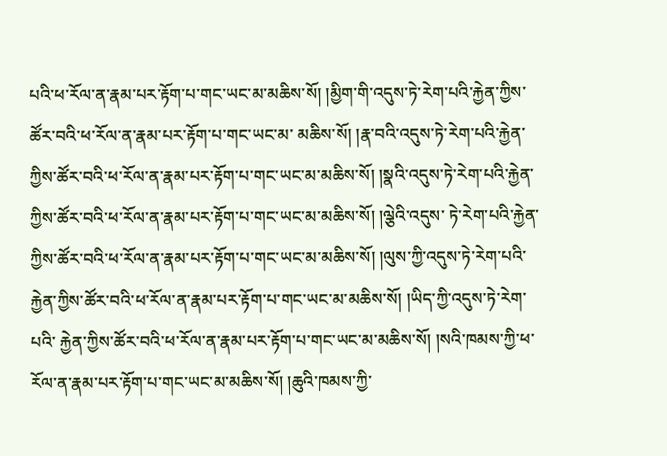པའི་ཕ་རོལ་ན་རྣམ་པར་རྟོག་པ་གང་ཡང་མ་མཆིས་སོ། །མྱིག་གི་འདུས་ཏེ་རེག་པའི་རྐྱེན་ཀྱིས་ཚོར་བའི་ཕ་རོལ་ན་རྣམ་པར་རྟོག་པ་གང་ཡང་མ་ མཆིས་སོ། །རྣ་བའི་འདུས་ཏེ་རེག་པའི་རྐྱེན་ཀྱིས་ཚོར་བའི་ཕ་རོལ་ན་རྣམ་པར་རྟོག་པ་གང་ཡང་མ་མཆིས་སོ། །སྣའི་འདུས་ཏེ་རེག་པའི་རྐྱེན་ཀྱིས་ཚོར་བའི་ཕ་རོལ་ན་རྣམ་པར་རྟོག་པ་གང་ཡང་མ་མཆིས་སོ། །ལྕེའི་འདུས་ ཏེ་རེག་པའི་རྐྱེན་ཀྱིས་ཚོར་བའི་ཕ་རོལ་ན་རྣམ་པར་རྟོག་པ་གང་ཡང་མ་མཆིས་སོ། །ལུས་ཀྱི་འདུས་ཏེ་རེག་པའི་རྐྱེན་ཀྱིས་ཚོར་བའི་ཕ་རོལ་ན་རྣམ་པར་རྟོག་པ་གང་ཡང་མ་མཆིས་སོ། །ཡིད་ཀྱི་འདུས་ཏེ་རེག་པའི་ རྐྱེན་ཀྱིས་ཚོར་བའི་ཕ་རོལ་ན་རྣམ་པར་རྟོག་པ་གང་ཡང་མ་མཆིས་སོ། །སའི་ཁམས་ཀྱི་ཕ་རོལ་ན་རྣམ་པར་རྟོག་པ་གང་ཡང་མ་མཆིས་སོ། །ཆུའི་ཁམས་ཀྱི་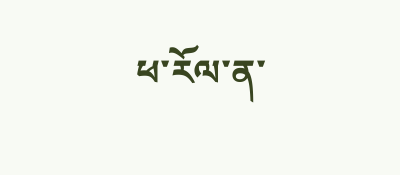ཕ་རོལ་ན་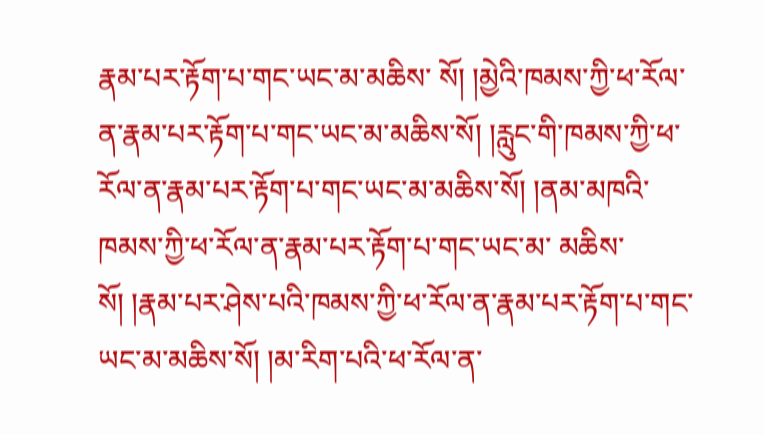རྣམ་པར་རྟོག་པ་གང་ཡང་མ་མཆིས་ སོ། །མྱེའི་ཁམས་ཀྱི་ཕ་རོལ་ན་རྣམ་པར་རྟོག་པ་གང་ཡང་མ་མཆིས་སོ། །རླུང་གི་ཁམས་ཀྱི་ཕ་རོལ་ན་རྣམ་པར་རྟོག་པ་གང་ཡང་མ་མཆིས་སོ། །ནམ་མཁའི་ཁམས་ཀྱི་ཕ་རོལ་ན་རྣམ་པར་རྟོག་པ་གང་ཡང་མ་ མཆིས་སོ། །རྣམ་པར་ཤེས་པའི་ཁམས་ཀྱི་ཕ་རོལ་ན་རྣམ་པར་རྟོག་པ་གང་ཡང་མ་མཆིས་སོ། །མ་རིག་པའི་ཕ་རོལ་ན་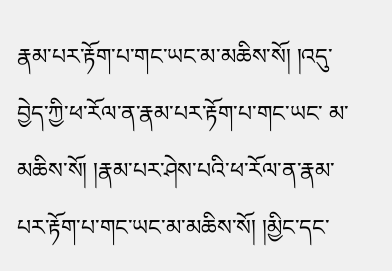རྣམ་པར་རྟོག་པ་གང་ཡང་མ་མཆིས་སོ། །འདུ་བྱེད་ཀྱི་ཕ་རོལ་ན་རྣམ་པར་རྟོག་པ་གང་ཡང་ མ་མཆིས་སོ། །རྣམ་པར་ཤེས་པའི་ཕ་རོལ་ན་རྣམ་པར་རྟོག་པ་གང་ཡང་མ་མཆིས་སོ། །མྱིང་དང་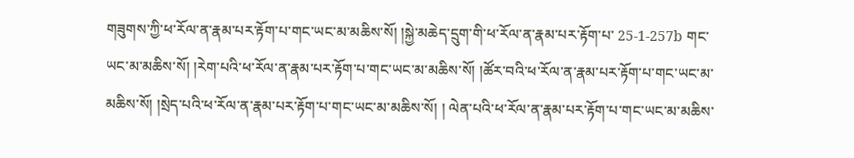གཟུགས་ཀྱི་ཕ་རོལ་ན་རྣམ་པར་རྟོག་པ་གང་ཡང་མ་མཆིས་སོ། །སྐྱེ་མཆེད་དྲུག་གི་ཕ་རོལ་ན་རྣམ་པར་རྟོག་པ་ 25-1-257b གང་ཡང་མ་མཆིས་སོ། །རེག་པའི་ཕ་རོལ་ན་རྣམ་པར་རྟོག་པ་གང་ཡང་མ་མཆིས་སོ། །ཚོར་བའི་ཕ་རོལ་ན་རྣམ་པར་རྟོག་པ་གང་ཡང་མ་མཆིས་སོ། །སྲེད་པའི་ཕ་རོལ་ན་རྣམ་པར་རྟོག་པ་གང་ཡང་མ་མཆིས་སོ། ། ལེན་པའི་ཕ་རོལ་ན་རྣམ་པར་རྟོག་པ་གང་ཡང་མ་མཆིས་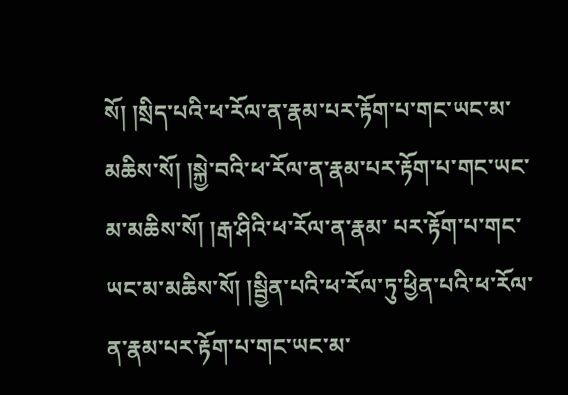སོ། །སྲིད་པའི་ཕ་རོལ་ན་རྣམ་པར་རྟོག་པ་གང་ཡང་མ་མཆིས་སོ། །སྐྱེ་བའི་ཕ་རོལ་ན་རྣམ་པར་རྟོག་པ་གང་ཡང་མ་མཆིས་སོ། །རྒ་ཤིའི་ཕ་རོལ་ན་རྣམ་ པར་རྟོག་པ་གང་ཡང་མ་མཆིས་སོ། །སྦྱིན་པའི་ཕ་རོལ་ཏུ་ཕྱིན་པའི་ཕ་རོལ་ན་རྣམ་པར་རྟོག་པ་གང་ཡང་མ་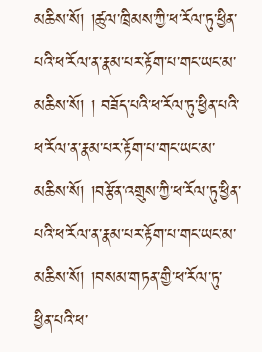མཆིས་སོ། །ཚུལ་ཁྲིམས་ཀྱི་ཕ་རོལ་ཏུ་ཕྱིན་པའི་ཕ་རོལ་ན་རྣམ་པར་རྟོག་པ་གང་ཡང་མ་མཆིས་སོ། ། བཟོད་པའི་ཕ་རོལ་ཏུ་ཕྱིན་པའི་ཕ་རོལ་ན་རྣམ་པར་རྟོག་པ་གང་ཡང་མ་མཆིས་སོ། །བརྩོན་འགྲུས་ཀྱི་ཕ་རོལ་ཏུ་ཕྱིན་པའི་ཕ་རོལ་ན་རྣམ་པར་རྟོག་པ་གང་ཡང་མ་མཆིས་སོ། །བསམ་གཏན་གྱི་ཕ་རོལ་ཏུ་ ཕྱིན་པའི་ཕ་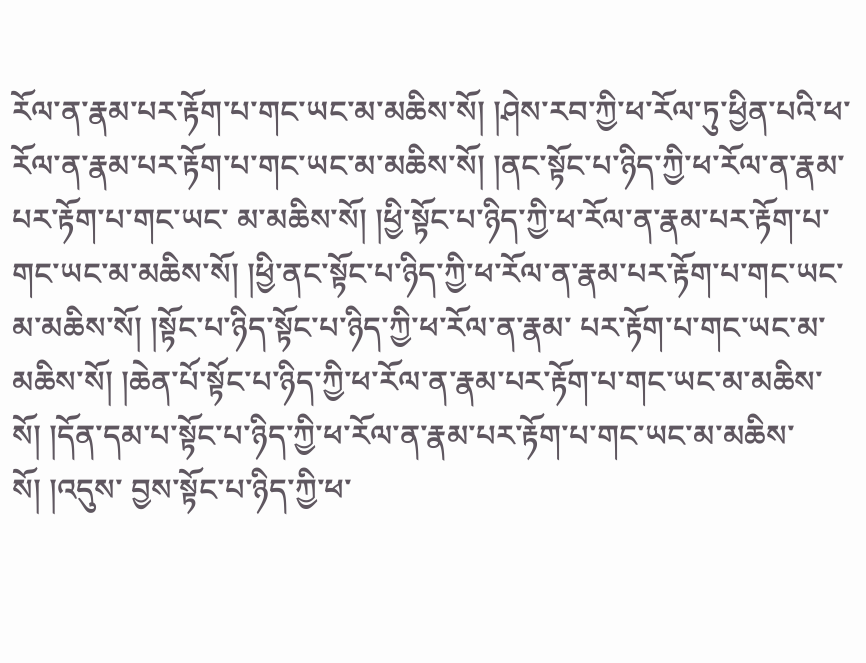རོལ་ན་རྣམ་པར་རྟོག་པ་གང་ཡང་མ་མཆིས་སོ། །ཤེས་རབ་ཀྱི་ཕ་རོལ་ཏུ་ཕྱིན་པའི་ཕ་རོལ་ན་རྣམ་པར་རྟོག་པ་གང་ཡང་མ་མཆིས་སོ། །ནང་སྟོང་པ་ཉིད་ཀྱི་ཕ་རོལ་ན་རྣམ་པར་རྟོག་པ་གང་ཡང་ མ་མཆིས་སོ། །ཕྱི་སྟོང་པ་ཉིད་ཀྱི་ཕ་རོལ་ན་རྣམ་པར་རྟོག་པ་གང་ཡང་མ་མཆིས་སོ། །ཕྱི་ནང་སྟོང་པ་ཉིད་ཀྱི་ཕ་རོལ་ན་རྣམ་པར་རྟོག་པ་གང་ཡང་མ་མཆིས་སོ། །སྟོང་པ་ཉིད་སྟོང་པ་ཉིད་ཀྱི་ཕ་རོལ་ན་རྣམ་ པར་རྟོག་པ་གང་ཡང་མ་མཆིས་སོ། །ཆེན་པོ་སྟོང་པ་ཉིད་ཀྱི་ཕ་རོལ་ན་རྣམ་པར་རྟོག་པ་གང་ཡང་མ་མཆིས་སོ། །དོན་དམ་པ་སྟོང་པ་ཉིད་ཀྱི་ཕ་རོལ་ན་རྣམ་པར་རྟོག་པ་གང་ཡང་མ་མཆིས་སོ། །འདུས་ བྱས་སྟོང་པ་ཉིད་ཀྱི་ཕ་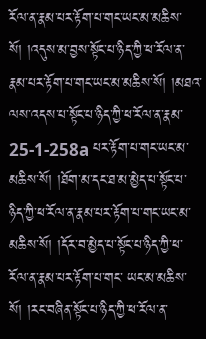རོལ་ན་རྣམ་པར་རྟོག་པ་གང་ཡང་མ་མཆིས་སོ། །འདུས་མ་བྱས་སྟོང་པ་ཉིད་ཀྱི་ཕ་རོལ་ན་རྣམ་པར་རྟོག་པ་གང་ཡང་མ་མཆིས་སོ། །མཐའ་ལས་འདས་པ་སྟོང་པ་ཉིད་ཀྱི་ཕ་རོལ་ན་རྣམ་ 25-1-258a པར་རྟོག་པ་གང་ཡང་མ་མཆིས་སོ། །ཐོག་མ་དང་ཐ་མ་མྱེད་པ་སྟོང་པ་ཉིད་ཀྱི་ཕ་རོལ་ན་རྣམ་པར་རྟོག་པ་གང་ཡང་མ་མཆིས་སོ། །དོར་བ་མྱེད་པ་སྟོང་པ་ཉིད་ཀྱི་ཕ་རོལ་ན་རྣམ་པར་རྟོག་པ་གང་ ཡང་མ་མཆིས་སོ། །རང་བཞིན་སྟོང་པ་ཉིད་ཀྱི་ཕ་རོལ་ན་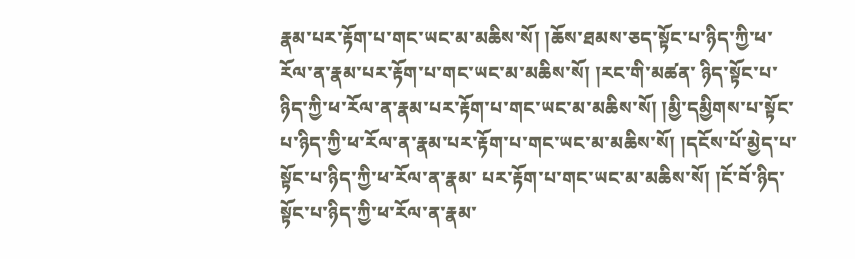རྣམ་པར་རྟོག་པ་གང་ཡང་མ་མཆིས་སོ། །ཆོས་ཐམས་ཅད་སྟོང་པ་ཉིད་ཀྱི་ཕ་རོལ་ན་རྣམ་པར་རྟོག་པ་གང་ཡང་མ་མཆིས་སོ། །རང་གི་མཚན་ ཉིད་སྟོང་པ་ཉིད་ཀྱི་ཕ་རོལ་ན་རྣམ་པར་རྟོག་པ་གང་ཡང་མ་མཆིས་སོ། །མྱི་དམྱིགས་པ་སྟོང་པ་ཉིད་ཀྱི་ཕ་རོལ་ན་རྣམ་པར་རྟོག་པ་གང་ཡང་མ་མཆིས་སོ། །དངོས་པོ་མྱེད་པ་སྟོང་པ་ཉིད་ཀྱི་ཕ་རོལ་ན་རྣམ་ པར་རྟོག་པ་གང་ཡང་མ་མཆིས་སོ། །ངོ་བོ་ཉིད་སྟོང་པ་ཉིད་ཀྱི་ཕ་རོལ་ན་རྣམ་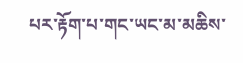པར་རྟོག་པ་གང་ཡང་མ་མཆིས་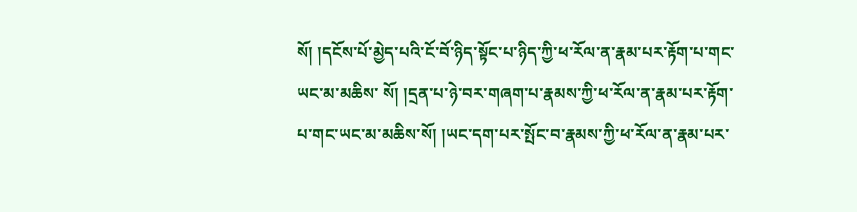སོ། །དངོས་པོ་མྱེད་པའི་ངོ་བོ་ཉིད་སྟོང་པ་ཉིད་ཀྱི་ཕ་རོལ་ན་རྣམ་པར་རྟོག་པ་གང་ཡང་མ་མཆིས་ སོ། །དྲན་པ་ཉེ་བར་གཞག་པ་རྣམས་ཀྱི་ཕ་རོལ་ན་རྣམ་པར་རྟོག་པ་གང་ཡང་མ་མཆིས་སོ། །ཡང་དག་པར་སྤོང་བ་རྣམས་ཀྱི་ཕ་རོལ་ན་རྣམ་པར་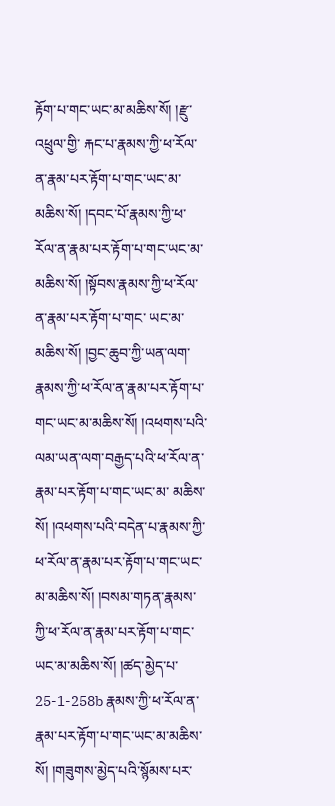རྟོག་པ་གང་ཡང་མ་མཆིས་སོ། །རྫུ་འཕྲུལ་གྱི་ རྐང་པ་རྣམས་ཀྱི་ཕ་རོལ་ན་རྣམ་པར་རྟོག་པ་གང་ཡང་མ་མཆིས་སོ། །དབང་པོ་རྣམས་ཀྱི་ཕ་རོལ་ན་རྣམ་པར་རྟོག་པ་གང་ཡང་མ་མཆིས་སོ། །སྟོབས་རྣམས་ཀྱི་ཕ་རོལ་ན་རྣམ་པར་རྟོག་པ་གང་ ཡང་མ་མཆིས་སོ། །བྱང་ཆུབ་ཀྱི་ཡན་ལག་རྣམས་ཀྱི་ཕ་རོལ་ན་རྣམ་པར་རྟོག་པ་གང་ཡང་མ་མཆིས་སོ། །འཕགས་པའི་ལམ་ཡན་ལག་བརྒྱད་པའི་ཕ་རོལ་ན་རྣམ་པར་རྟོག་པ་གང་ཡང་མ་ མཆིས་སོ། །འཕགས་པའི་བདེན་པ་རྣམས་ཀྱི་ཕ་རོལ་ན་རྣམ་པར་རྟོག་པ་གང་ཡང་མ་མཆིས་སོ། །བསམ་གཏན་རྣམས་ཀྱི་ཕ་རོལ་ན་རྣམ་པར་རྟོག་པ་གང་ཡང་མ་མཆིས་སོ། །ཚད་མྱེད་པ་ 25-1-258b རྣམས་ཀྱི་ཕ་རོལ་ན་རྣམ་པར་རྟོག་པ་གང་ཡང་མ་མཆིས་སོ། །གཟུགས་མྱེད་པའི་སྙོམས་པར་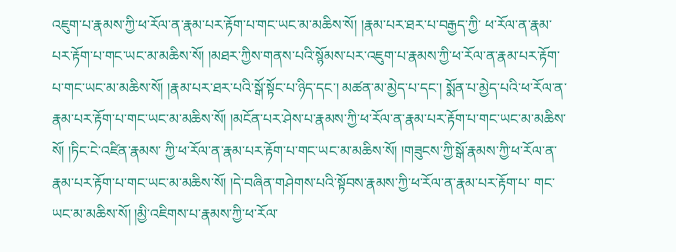འཇུག་པ་རྣམས་ཀྱི་ཕ་རོལ་ན་རྣམ་པར་རྟོག་པ་གང་ཡང་མ་མཆིས་སོ། །རྣམ་པར་ཐར་པ་བརྒྱད་ཀྱི་ ཕ་རོལ་ན་རྣམ་པར་རྟོག་པ་གང་ཡང་མ་མཆིས་སོ། །མཐར་ཀྱིས་གནས་པའི་སྙོམས་པར་འཇུག་པ་རྣམས་ཀྱི་ཕ་རོལ་ན་རྣམ་པར་རྟོག་པ་གང་ཡང་མ་མཆིས་སོ། །རྣམ་པར་ཐར་པའི་སྒོ་སྟོང་པ་ཉིད་དང་། མཚན་མ་མྱེད་པ་དང་། སྨོན་པ་མྱེད་པའི་ཕ་རོལ་ན་རྣམ་པར་རྟོག་པ་གང་ཡང་མ་མཆིས་སོ། །མངོན་པར་ཤེས་པ་རྣམས་ཀྱི་ཕ་རོལ་ན་རྣམ་པར་རྟོག་པ་གང་ཡང་མ་མཆིས་སོ། །ཏིང་ངེ་འཛིན་རྣམས་ ཀྱི་ཕ་རོལ་ན་རྣམ་པར་རྟོག་པ་གང་ཡང་མ་མཆིས་སོ། །གཟུངས་ཀྱི་སྒོ་རྣམས་ཀྱི་ཕ་རོལ་ན་རྣམ་པར་རྟོག་པ་གང་ཡང་མ་མཆིས་སོ། །དེ་བཞིན་གཤེགས་པའི་སྟོབས་རྣམས་ཀྱི་ཕ་རོལ་ན་རྣམ་པར་རྟོག་པ་ གང་ཡང་མ་མཆིས་སོ། །མྱི་འཇིགས་པ་རྣམས་ཀྱི་ཕ་རོལ་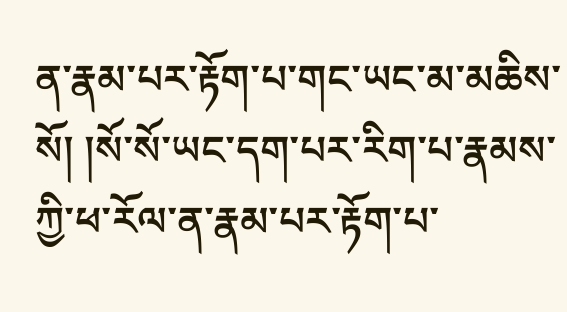ན་རྣམ་པར་རྟོག་པ་གང་ཡང་མ་མཆིས་སོ། །སོ་སོ་ཡང་དག་པར་རིག་པ་རྣམས་ཀྱི་ཕ་རོལ་ན་རྣམ་པར་རྟོག་པ་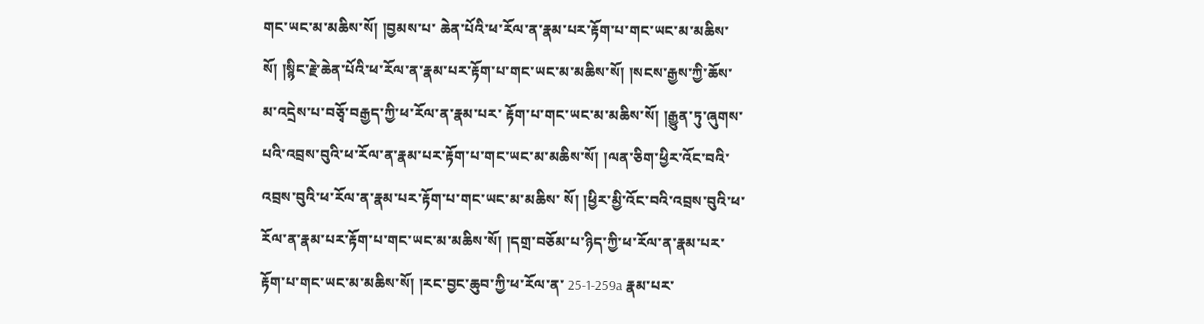གང་ཡང་མ་མཆིས་སོ། །བྱམས་པ་ ཆེན་པོའི་ཕ་རོལ་ན་རྣམ་པར་རྟོག་པ་གང་ཡང་མ་མཆིས་སོ། །སྙིང་རྗེ་ཆེན་པོའི་ཕ་རོལ་ན་རྣམ་པར་རྟོག་པ་གང་ཡང་མ་མཆིས་སོ། །སངས་རྒྱས་ཀྱི་ཆོས་མ་འདྲེས་པ་བཅྭོ་བརྒྱད་ཀྱི་ཕ་རོལ་ན་རྣམ་པར་ རྟོག་པ་གང་ཡང་མ་མཆིས་སོ། །རྒྱུན་ཏུ་ཞུགས་པའི་འབྲས་བུའི་ཕ་རོལ་ན་རྣམ་པར་རྟོག་པ་གང་ཡང་མ་མཆིས་སོ། །ལན་ཅིག་ཕྱིར་འོང་བའི་འབྲས་བུའི་ཕ་རོལ་ན་རྣམ་པར་རྟོག་པ་གང་ཡང་མ་མཆིས་ སོ། །ཕྱིར་མྱི་འོང་བའི་འབྲས་བུའི་ཕ་རོལ་ན་རྣམ་པར་རྟོག་པ་གང་ཡང་མ་མཆིས་སོ། །དགྲ་བཅོམ་པ་ཉིད་ཀྱི་ཕ་རོལ་ན་རྣམ་པར་རྟོག་པ་གང་ཡང་མ་མཆིས་སོ། །རང་བྱང་ཆུབ་ཀྱི་ཕ་རོལ་ན་ 25-1-259a རྣམ་པར་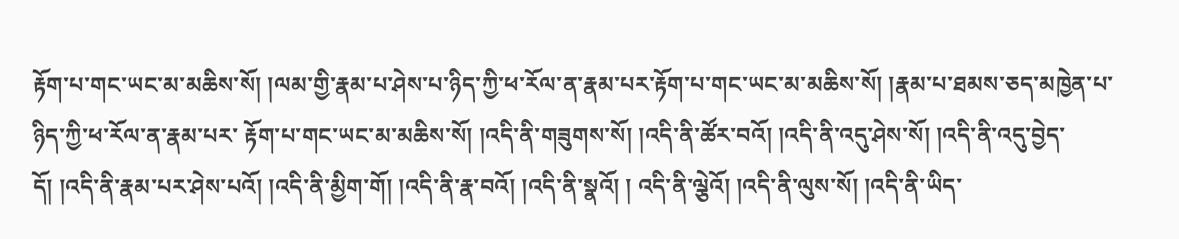རྟོག་པ་གང་ཡང་མ་མཆིས་སོ། །ལམ་གྱི་རྣམ་པ་ཤེས་པ་ཉིད་ཀྱི་ཕ་རོལ་ན་རྣམ་པར་རྟོག་པ་གང་ཡང་མ་མཆིས་སོ། །རྣམ་པ་ཐམས་ཅད་མཁྱེན་པ་ཉིད་ཀྱི་ཕ་རོལ་ན་རྣམ་པར་ རྟོག་པ་གང་ཡང་མ་མཆིས་སོ། །འདི་ནི་གཟུགས་སོ། །འདི་ནི་ཚོར་བའོ། །འདི་ནི་འདུ་ཤེས་སོ། །འདི་ནི་འདུ་བྱེད་དོ། །འདི་ནི་རྣམ་པར་ཤེས་པའོ། །འདི་ནི་མྱིག་གོ། །འདི་ནི་རྣ་བའོ། །འདི་ནི་སྣའོ། ། འདི་ནི་ལྕེའོ། །འདི་ནི་ལུས་སོ། །འདི་ནི་ཡིད་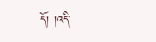དོ། །འདི་